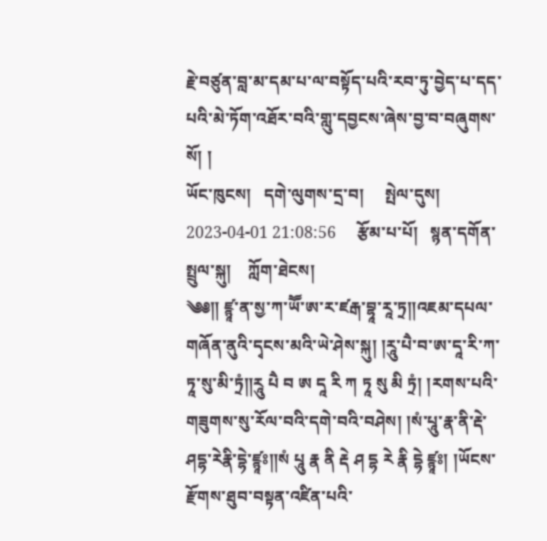རྗེ་བཙུན་བླ་མ་དམ་པ་ལ་བསྟོད་པའི་རབ་ཏུ་བྱེད་པ་དད་པའི་མེ་ཏོག་འཐོར་བའི་གླུ་དབྱངས་ཞེས་བྱ་བ་བཞུགས་སོ། །
ཡོང་ཁུངས།   དགེ་ལུགས་དྲ་བ།     སྤེལ་དུས།  2023-04-01 21:08:56     རྩོམ་པ་པོ།   སྙན་དགོན་སྤྲུལ་སྐུ།    ཀློག་ཐེངས།
༄༅༎ ཛྙཱ་ན་སྱ་ཀ་ཡཽ་ཨ་ར་ཛརྒ་བྷཱ་རཱ་ཏྲ༎འཇམ་དཔལ་གཞོན་ནུའི་དྭངས་མའི་ཡེ་ཤེས་སྐུ། །རཱུ་པཻ་བ་ཨ་དཱ་རི་ཀ་ཏཱ་སུ་མི་ཏྲཾ༎རཱུ པཻ བ ཨ དཱ རི ཀ ཏཱ སུ མི ཏྲཾ། །རགས་པའི་གཟུགས་སུ་རོལ་བའི་དགེ་བའི་བཤེས། །སཾ་པཱུ་རྣ་ནི་རྡེ་ཤདྷ་རེརྣི་དྷེ་ཛྙཱཿ༎སཾ པཱུ རྣ ནི རྡེ ཤ དྷ རེ རྣི དྷེ ཛྙཱཿ། །ཡོངས་རྫོགས་ཐུབ་བསྟན་འཛིན་པའི་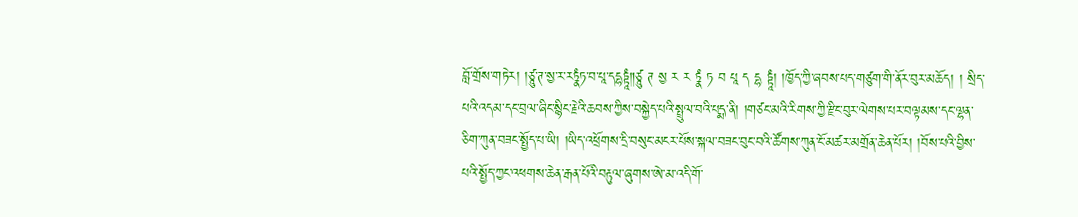བློ་གྲོས་གཏེར། །ཙཱུ་ཊ་སྱ་ར་རཏྣཾཏ་བ་པཱ་དདྷཏྟཱཾ༎ཙཱུ ཊ སྱ ར ར ཏྣཾ ཏ བ པཱ ད དྷ ཏྟཱཾ། །ཁྱོད་ཀྱི་ཞབས་པད་གཙུག་གི་ནོར་བུར་མཆོད། ། སྲིད་པའི་འདམ་དང་བྲལ་ཞིང་སྙིང་རྗེའི་ཆབས་ཀྱིས་བསྐྱེད་པའི་སྤྲུལ་བའི་པདྨ་ནི། །གཙང་མའི་རིགས་ཀྱི་རྫིང་བུར་ལེགས་པར་བལྟམས་དང་ལྷན་ཅིག་ཀུན་བཟང་སྤྱོད་པ་ཡི། །ཡིད་འཕྲོགས་དྲི་བསུང་མངར་པོས་སྐལ་བཟང་བུང་བའི་ཚོགས་ཀུན་ངོ་མཚར་མགྲོན་ཆེན་པོར། །བོས་པའི་བྱིས་པའི་སྤྱོད་ཀྱང་འཕགས་ཆེན་རྒན་པོའི་བརྟུལ་ཞུགས་ཨེ་མ་འདི་གོ་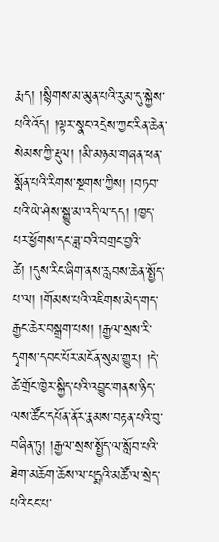རྨད། །སྙིགས་མ་མུན་པའི་རུམ་དུ་སྐྱེས་པའི་འོད། །ལྟར་སྣང་འདྲེས་ཀྱང་རིན་ཆེན་སེམས་ཀྱི་རྡུལ། །མི་མཉམ་གཞན་ཕན་སྨོན་པའི་རིགས་སྔགས་ཀྱིས། །བཏབ་པའི་ཡེ་ཤེས་སྒྱུ་མ་འདི་ལ་དད། །ཁྱད་པར་ཕྱོགས་དང་ཟླ་བའི་བགྲང་བྱའི་ཚེ། །དུས་རིང་ཞིག་ནས་རླབས་ཆེན་སྤྱོད་པ་ལ། །གོམས་པའི་འཇིགས་མེད་གད་རྒྱང་ཆེར་བསྒྲག་པས། །རྒྱལ་སྲས་རི་དྭགས་དབང་པོར་མངོན་སུམ་གྱུར། །དེ་ཚེ་གྲོང་ཁྱེར་སྐྱིད་པའི་འབྱུང་གནས་ཉིད་ལས་ཚོང་དཔོན་ནོར་རྣམས་བརྟན་པའི་བུ་བཞིན་ཏུ། །རྒྱལ་སྲས་སྤྱོད་ལ་སློབ་པའི་ཐེག་མཆོག་ཆོས་ལ་པདྨའི་མཚོ་ལ་སྲེད་པའི་ངང་པ་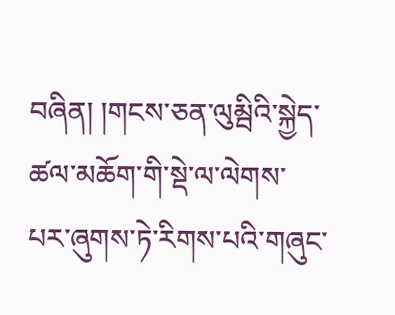བཞིན། །གངས་ཅན་ལུམྦིའི་སྐྱེད་ཚལ་མཆོག་གི་སྡེ་ལ་ལེགས་པར་ཞུགས་ཏེ་རིགས་པའི་གཞུང་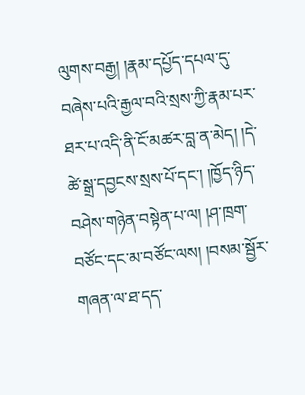ལུགས་བརྒྱ། །རྣམ་དཔྱོད་དཔལ་དུ་བཞེས་པའི་རྒྱལ་བའི་སྲས་ཀྱི་རྣམ་པར་ཐར་པ་འདི་ནི་ངོ་མཚར་བླ་ན་མེད། །དེ་ཚེ་སྒྲ་དབྱངས་སྲས་པོ་དང་། །ཁྱོད་ཉིད་བཤེས་གཉེན་བསྟེན་པ་ལ། །ཤ་ཁྲག་བཙོང་དང་མ་བཙོང་ལས། །བསམ་སྦྱོར་གཞན་ལ་ཐ་དད་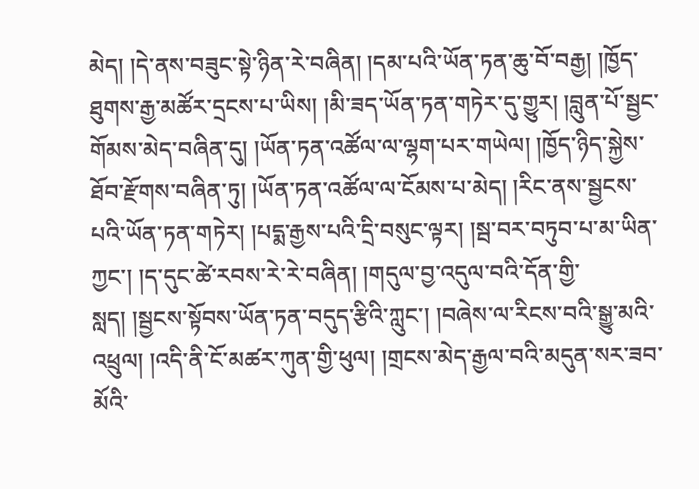མེད། །དེ་ནས་བཟུང་སྟེ་ཉིན་རེ་བཞིན། །དམ་པའི་ཡོན་ཏན་ཆུ་བོ་བརྒྱ། །ཁྱོད་ཐུགས་རྒྱ་མཚོར་དྲངས་པ་ཡིས། །མི་ཟད་ཡོན་ཏན་གཏེར་དུ་གྱུར། །བླུན་པོ་སྦྱང་གོམས་མེད་བཞིན་དུ། །ཡོན་ཏན་འཚོལ་ལ་ལྷག་པར་གཡེལ། །ཁྱོད་ཉིད་སྐྱེས་ཐོབ་རྫོགས་བཞིན་ཏུ། །ཡོན་ཏན་འཚོལ་ལ་ངོམས་པ་མེད། །རིང་ནས་སྦྱངས་པའི་ཡོན་ཏན་གཏེར། །པདྨ་རྒྱས་པའི་དྲི་བསུང་ལྟར། །སྦ་བར་བཏུབ་པ་མ་ཡིན་ཀྱང་། །ད་དུང་ཚེ་རབས་རེ་རེ་བཞིན། །གདུལ་བྱ་འདུལ་བའི་དོན་གྱི་སླད། །སྦྱངས་སྟོབས་ཡོན་ཏན་བདུད་རྩིའི་ཀླུང་། །བཞེས་ལ་རིངས་བའི་སྒྱུ་མའི་འཕྲུལ། །འདི་ནི་ངོ་མཚར་ཀུན་གྱི་ཕུལ། །གྲངས་མེད་རྒྱལ་བའི་མདུན་སར་ཟབ་མོའི་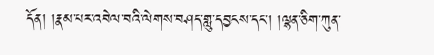དོན། །རྣམ་པར་འབེལ་བའི་ལེགས་བཤད་གླུ་དབྱངས་དང་། །ལྷན་ཅིག་ཀུན་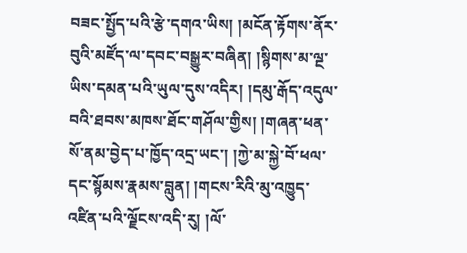བཟང་སྤྱོད་པའི་རྩེ་དགའ་ཡིས། །མངོན་རྟོགས་ནོར་བུའི་མཛོད་ལ་དབང་བསྒྱུར་བཞིན། །སྙིགས་མ་ལྔ་ཡིས་དམན་པའི་ཡུལ་དུས་འདིར། །དམུ་རྒོད་འདུལ་བའི་ཐབས་མཁས་ཐོང་གཤོལ་གྱིས། །གཞན་ཕན་སོ་ནམ་བྱེད་པ་ཁྱོད་འདྲ་ཡང་། །ཀྱེ་མ་སྐྱེ་བོ་ཕལ་དང་སྙོམས་རྣམས་བླུན། །གངས་རིའི་མུ་འཁྱུད་འཛིན་པའི་ལྗོངས་འདི་རུ། །ལོ་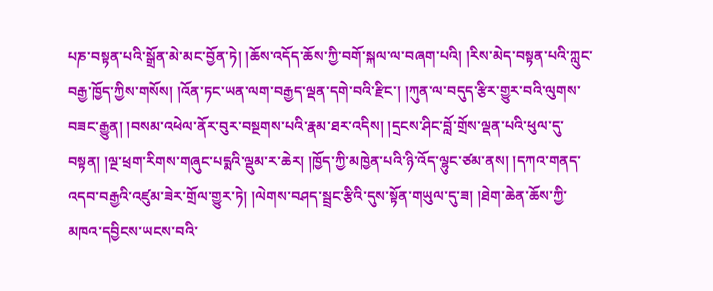པཎ་བསྟན་པའི་སྒྲོན་མེ་མང་བྱོན་ཏེ། །ཆོས་འདོད་ཆོས་ཀྱི་བགོ་སྐལ་ལ་བཞག་པའི། །རིས་མེད་བསྟན་པའི་ཀླུང་བརྒྱ་ཁྱོད་ཀྱིས་གསོས། །འོན་ཏང་ཡན་ལག་བརྒྱད་ལྡན་དགེ་བའི་རྫིང་། །ཀུན་ལ་བདུད་རྩིར་གྱུར་བའི་ལུགས་བཟང་རྒྱུན། །བསམ་འཕེལ་ནོར་བུར་བསྔགས་པའི་རྣམ་ཐར་འདིས། །དྲངས་ཤིང་བློ་གྲོས་ལྡན་པའི་ཕུལ་དུ་བསྟན། །ལྔ་ཕྲག་རིགས་གཞུང་པདྨའི་ལྡུམ་ར་ཆེར། །ཁྱོད་ཀྱི་མཁྱེན་པའི་ཉི་འོད་ལྷུང་ཙམ་ནས། །དཀའ་གནད་འདབ་བརྒྱའི་འཛུམ་ཟེར་གྲོལ་གྱུར་ཏེ། །ལེགས་བཤད་སྦྲང་རྩིའི་དུས་སྟོན་གཡུལ་དུ་ཟ། །ཐེག་ཆེན་ཆོས་ཀྱི་མཁའ་དབྱིངས་ཡངས་བའི་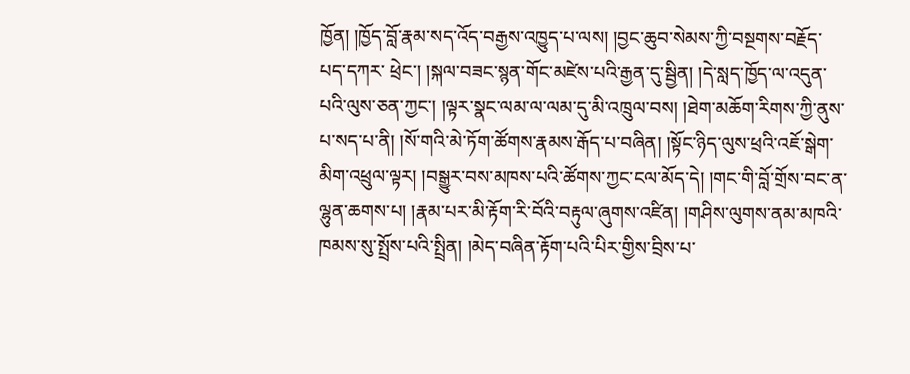ཁྱོན། །ཁྱོད་བློ་རྣམ་སད་འོད་བརྒྱས་འཁྱུད་པ་ལས། །བྱང་ཆུབ་སེམས་ཀྱི་བསྔགས་བརྗོད་པད་དཀར་ ཕྲེང་། །སྐལ་བཟང་སྙན་གོང་མཛེས་པའི་རྒྱན་དུ་སྦྱིན། །དེ་སླད་ཁྱོད་ལ་འདུན་པའི་ལུས་ཅན་ཀྱང་། །ལྟར་སྣང་ལམ་ལ་ལམ་དུ་མི་འཁྲུལ་བས། །ཐེག་མཆོག་རིགས་ཀྱི་ནུས་པ་སད་པ་ནི། །སོ་གའི་མེ་ཏོག་ཚོགས་རྣམས་རྒོད་པ་བཞིན། །སྟོང་ཉིད་ལུས་ཕྲའི་འཇོ་སྒེག་མིག་འཕྲུལ་ལྟར། །བསྒྱུར་བས་མཁས་པའི་ཚོགས་ཀྱང་ངལ་མོད་དེ། །གང་གི་བློ་གྲོས་བང་ན་ལྷུན་ཆགས་པ། །རྣམ་པར་མི་རྟོག་རི་བོའི་བརྟུལ་ཞུགས་འཛིན། །གཤིས་ལུགས་ནམ་མཁའི་ཁམས་སུ་སྤྲོས་པའི་སྤྲིན། །མེད་བཞིན་རྟོག་པའི་པིར་གྱིས་བྲིས་པ་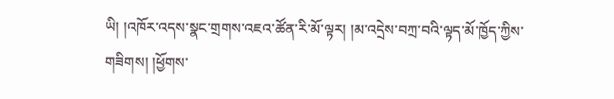ཡི། །འཁོར་འདས་སྣང་གྲགས་འཇའ་ཚོན་རི་མོ་ལྟར། །མ་འདྲེས་བཀྲ་བའི་ལྟད་མོ་ཁྱོད་ཀྱིས་གཟིགས། །ཕྱོགས་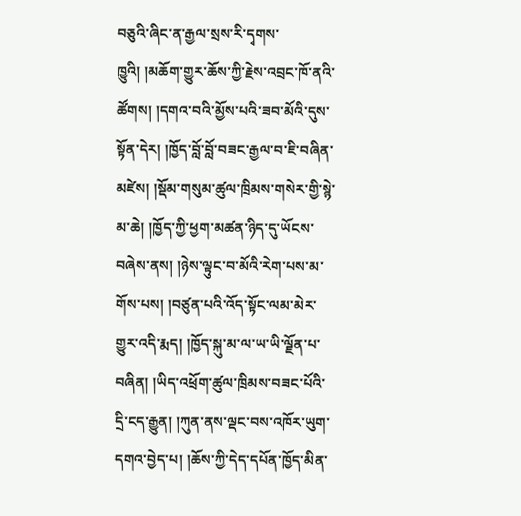བཅུའི་ཞིང་ན་རྒྱལ་སྲས་རི་དྭགས་ཁྱུའི། །མཆོག་གྱུར་ཆོས་ཀྱི་རྗེས་འབྲང་ཁོ་ནའི་ཚོགས། །དགའ་བའི་མྱོས་པའི་ཟབ་མོའི་དུས་སྟོན་དེར། །ཁྱོད་བློ་བློ་བཟང་རྒྱལ་བ་ཇི་བཞིན་མཛེས། །སྡོམ་གསུམ་ཚུལ་ཁྲིམས་གསེར་གྱི་སྙེ་མ་ཆེ། །ཁྱོད་ཀྱི་ཕྱག་མཚན་ཉིད་དུ་ཡོངས་བཞེས་ནས། །ཉེས་ལྟུང་བ་མོའི་རེག་པས་མ་གོས་པས། །བཙུན་པའི་འོད་སྟོང་ལམ་མེར་གྱུར་འདི་རྨད། །ཁྱོད་སྐུ་མ་ལ་ཡ་ཡི་ལྗོན་པ་བཞིན། །ཡིད་འཕྲོག་ཚུལ་ཁྲིམས་བཟང་པོའི་དྲི་ངད་རྒྱུན། །ཀུན་ནས་ལྡང་བས་འཁོར་ཡུག་དགའ་བྱེད་པ། །ཆོས་ཀྱི་དེད་དཔོན་ཁྱོད་མིན་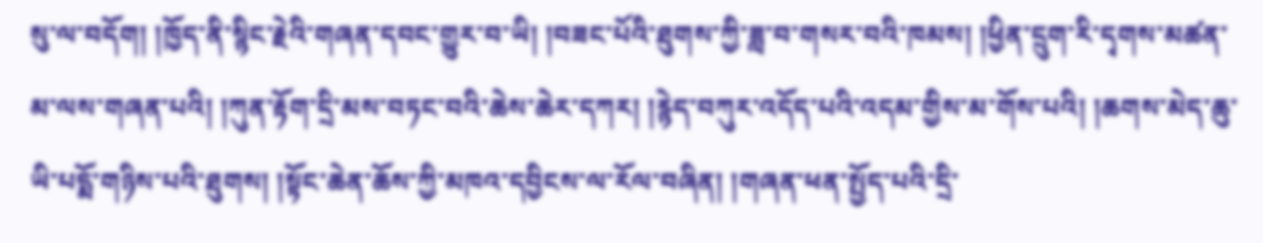སུ་ལ་བདོག། །ཁྱོད་ནི་སྙིང་རྗེའི་གཞན་དབང་གྱུར་བ་ཡི། །བཟང་པོའི་ཐུགས་ཀྱི་ཟླ་བ་གསར་བའི་ཁམས། །ཕྱིན་དྲུག་རི་དྭགས་མཚན་མ་ལས་གཞན་པའི། །ཀུན་རྟོག་དྲི་མས་བཏང་བའི་ཆེས་ཆེར་དཀར། །རྙེད་བཀུར་འདོད་པའི་འདམ་གྱིས་མ་གོས་པའི། །ཆགས་མེད་ཆུ་ཡི་པདྨོ་གཉིས་པའི་ཐུགས། །སྟོང་ཆེན་ཆོས་ཀྱི་མཁའ་དབྱིངས་ལ་རོལ་བཞིན། །གཞན་ཕན་སྤྱོད་པའི་དྲི་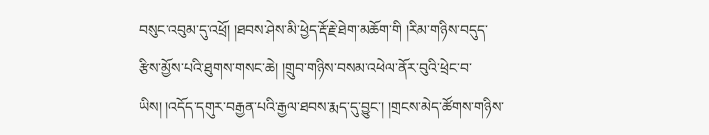བསུང་འབུམ་དུ་འཕྲོ། །ཐབས་ཤེས་མི་ཕྱེད་རྡོ་རྗེ་ཐེག་མཆོག་གི །རིམ་གཉིས་བདུད་རྩིས་མྱོས་པའི་ཐུགས་གསང་ཆེ། །གྲུབ་གཉིས་བསམ་འཕེལ་ནོར་བུའི་ཕྲེང་བ་ཡིས། །འདོད་དགུར་བརྒྱན་པའི་རྒྱལ་ཐབས་རྨད་དུ་བྱུང་། །གྲངས་མེད་ཚོགས་གཉིས་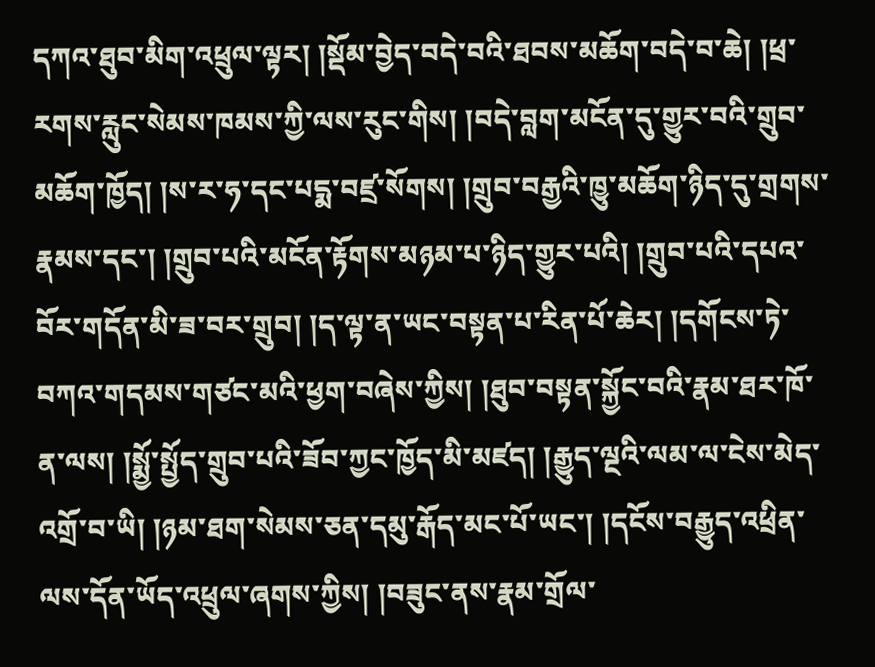དཀའ་ཐུབ་མིག་འཕྲུལ་ལྟར། །སྡོམ་བྱེད་བདེ་བའི་ཐབས་མཆོག་བདེ་བ་ཆེ། །ཕྲ་རགས་རླུང་སེམས་ཁམས་ཀྱི་ལས་རུང་གིས། །བདེ་བླག་མངོན་དུ་གྱུར་བའི་གྲུབ་མཆོག་ཁྱོད། །ས་ར་ཧ་དང་པདྨ་བཛྲ་སོགས། །གྲུབ་བརྒྱའི་ཁྱུ་མཆོག་ཉིད་དུ་གྲགས་རྣམས་དང་། །གྲུབ་པའི་མངོན་རྟོགས་མཉམ་པ་ཉིད་གྱུར་པའི། །གྲུབ་པའི་དཔའ་བོར་གདོན་མི་ཟ་བར་གྲུབ། །ད་ལྟ་ན་ཡང་བསྟན་པ་རིན་པོ་ཆེར། །དགོངས་ཏེ་བཀའ་གདམས་གཙང་མའི་ཕྱག་བཞེས་ཀྱིས། །ཐུབ་བསྟན་སྐྱོང་བའི་རྣམ་ཐར་ཁོ་ན་ལས། །སྨྱོ་སྤྱོད་གྲུབ་པའི་ཟོབ་ཀྱང་ཁྱོད་མི་མཛད། །རྒྱུད་ལྔའི་ལམ་ལ་ངེས་མེད་འགྲོ་བ་ཡི། །ཉམ་ཐག་སེམས་ཅན་དམུ་རྒོད་མང་པོ་ཡང་། །དངོས་བརྒྱུད་འཕྲིན་ལས་དོན་ཡོད་འཕྲུལ་ཞགས་ཀྱིས། །བཟུང་ནས་རྣམ་གྲོལ་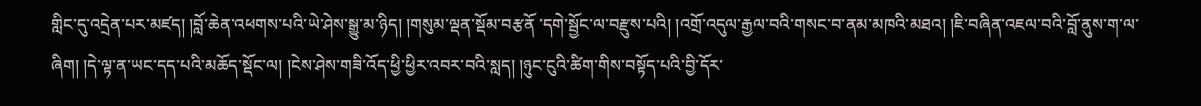གླིང་དུ་འདྲེན་པར་མཛད། །བློ་ཆེན་འཕགས་པའི་ཡེ་ཤེས་སྒྱུ་མ་ཉིད། །གསུམ་ལྡན་སྡོམ་བརྩནོ ་དགེ་སྦྱོང་ལ་བརྫུས་པའི། །འགྲོ་འདུལ་རྒྱལ་བའི་གསང་བ་ནམ་མཁའི་མཐའ། །ཇི་བཞིན་འཇལ་བའི་བློ་ནུས་ག་ལ་ཞིག། །དེ་ལྟ་ན་ཡང་དད་པའི་མཆོད་སྡོང་ལ། །ངེས་ཤེས་གཟི་འོད་ཕྱི་ཕྱིར་འབར་བའི་སླད། །ཉུང་ངུའི་ཚིག་གིས་བསྟོད་པའི་བྱི་དོར་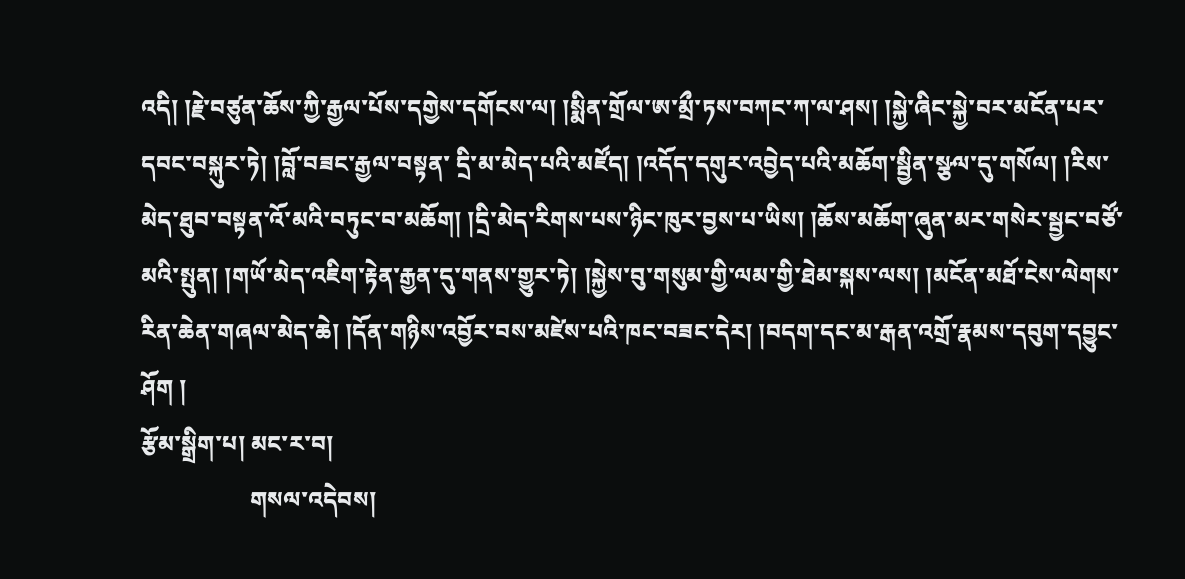འདི། །རྗེ་བཙུན་ཆོས་ཀྱི་རྒྱལ་པོས་དགྱེས་དགོངས་ལ། །སྨིན་གྲོལ་ཨ་མྲྀ་ཏས་བཀང་ཀ་ལ་ཤས། །སྐྱེ་ཞིང་སྐྱེ་བར་མངོན་པར་དབང་བསྐུར་ཏེ། །བློ་བཟང་རྒྱལ་བསྟན་ དྲི་མ་མེད་པའི་མཛོད། །འདོད་དགུར་འབྱེད་པའི་མཆོག་སྦྱིན་སྩལ་དུ་གསོལ། །རིས་མེད་ཐུབ་བསྟན་འོ་མའི་བཏུང་བ་མཆོག། །དྲི་མེད་རིགས་པས་ཉིང་ཁུར་བྱས་པ་ཡིས། །ཆོས་མཆོག་ཞུན་མར་གསེར་སྦྱང་བཙོ་མའི་སྤུན། །གཡོ་མེད་འཇིག་རྟེན་རྒྱན་དུ་གནས་གྱུར་ཏེ། །སྐྱེས་བུ་གསུམ་གྱི་ལམ་གྱི་ཐེམ་སྐས་ལས། །མངོན་མཐོ་ངེས་ལེགས་རིན་ཆེན་གཞལ་མེད་ཆེ། །དོན་གཉིས་འབྱོར་བས་མཛེས་པའི་ཁང་བཟང་དེར། །བདག་དང་མ་རྒན་འགྲོ་རྣམས་དབུག་དབྱུང་ཤོག །
རྩོམ་སྒྲིག་པ། མང་ར་བ།
                   གསལ་འདེབས།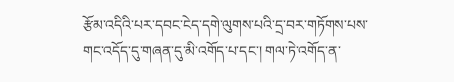རྩོམ་འདིའི་པར་དབང་ངེད་དགེ་ལུགས་པའི་དྲ་བར་གཏོགས་པས་གང་འདོད་དུ་གཞན་དུ་མི་འགོད་པ་དང་། གལ་ཏེ་འགོད་ན་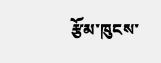རྩོམ་ཁུངས་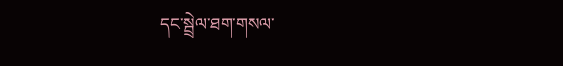དང་སྦྲེལ་ཐག་གསལ་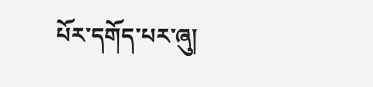པོར་དགོད་པར་ཞུ།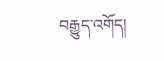བརྒྱུད་འགོད།